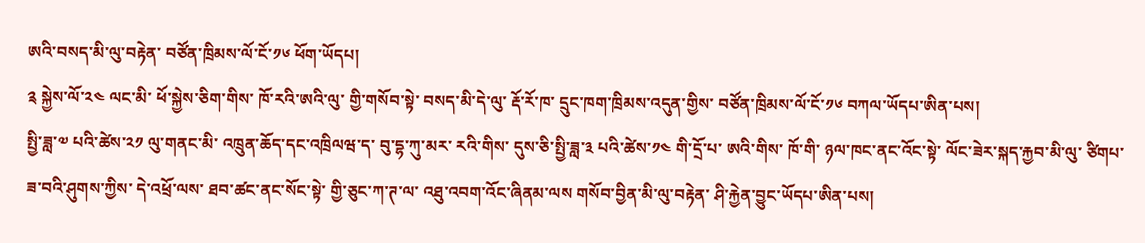ཨའི་བསད་མི་ལུ་བརྟེན་ བཙོན་ཁྲིམས་ལོ་ངོ་༡༦ ཕོག་ཡོདཔ།
༉ སྐྱེས་ལོ་༢༤ ལང་མི་ ཕོ་སྐྱེས་ཅིག་གིས་ ཁོ་རའི་ཨའི་ལུ་ གྱི་གསོབ་སྟེ་ བསད་མི་དེ་ལུ་ རྡོ་རོ་ཁ་ དྲུང་ཁག་ཁྲིམས་འདུན་གྱིས་ བཙོན་ཁྲིམས་ལོ་ངོ་༡༦ བཀལ་ཡོདཔ་ཨིན་པས།
སྤྱི་ཟླ་༧ པའི་ཚེས་༢༡ ལུ་གནང་མི་ འཁྲུན་ཆོད་དང་འཁྲིལཝ་ད་ བུ་དྷ་ཀུ་མར་ རའི་གིས་ དུས་ཅི་སྤྱི་ཟླ་༣ པའི་ཚེས་༡༤ གི་དྲོ་པ་ ཨའི་གིས་ ཁོ་གི་ ཉལ་ཁང་ནང་འོང་སྟེ་ ལོང་ཟེར་སྐད་རྐྱབ་མི་ལུ་ ཙིགཔ་ཟ་བའི་ཤུགས་ཀྱིས་ དེ་འཕྲོ་ལས་ ཐབ་ཚང་ནང་སོང་སྟེ་ གྱི་ཅུང་ཀ་ཊ་ལ་ འཐུ་འབག་འོང་ཞིནམ་ལས གསོབ་བྱིན་མི་ལུ་བརྟེན་ ཤི་རྐྱེན་བྱུང་ཡོདཔ་ཨིན་པས།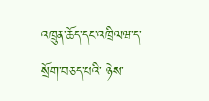འཁྲུན་ཆོད་དང་འཁྲིལཝ་ད་ སྲོག་བཅད་པའི་ ཉེས་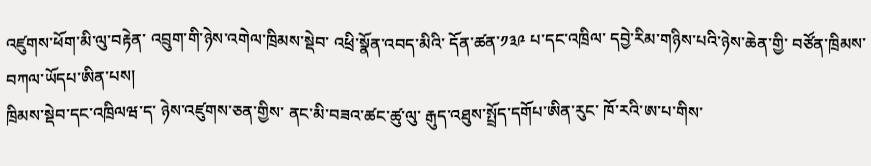འཛུགས་ཕོག་མི་ལུ་བརྟེན་ འབྲུག་གི་ཉེས་འགེལ་ཁྲིམས་སྡེབ་ འཕྲི་སྣོན་འབད་མིའི་ དོན་ཚན་༡༣༩ པ་དང་འཁྲིལ་ དབྱེ་རིམ་གཉིས་པའི་ཉེས་ཆེན་གྱི་ བཙོན་ཁྲིམས་བཀལ་ཡོདཔ་ཨིན་པས།
ཁྲིམས་སྡེབ་དང་འཁྲིལཝ་ད་ ཉེས་འཛུགས་ཅན་གྱིས་ ནང་མི་བཟའ་ཚང་ཚུ་ལུ་ རྒུད་འཐུས་སྤྲོད་དགོཔ་ཨིན་རུང་ ཁོ་རའི་ཨ་པ་གིས་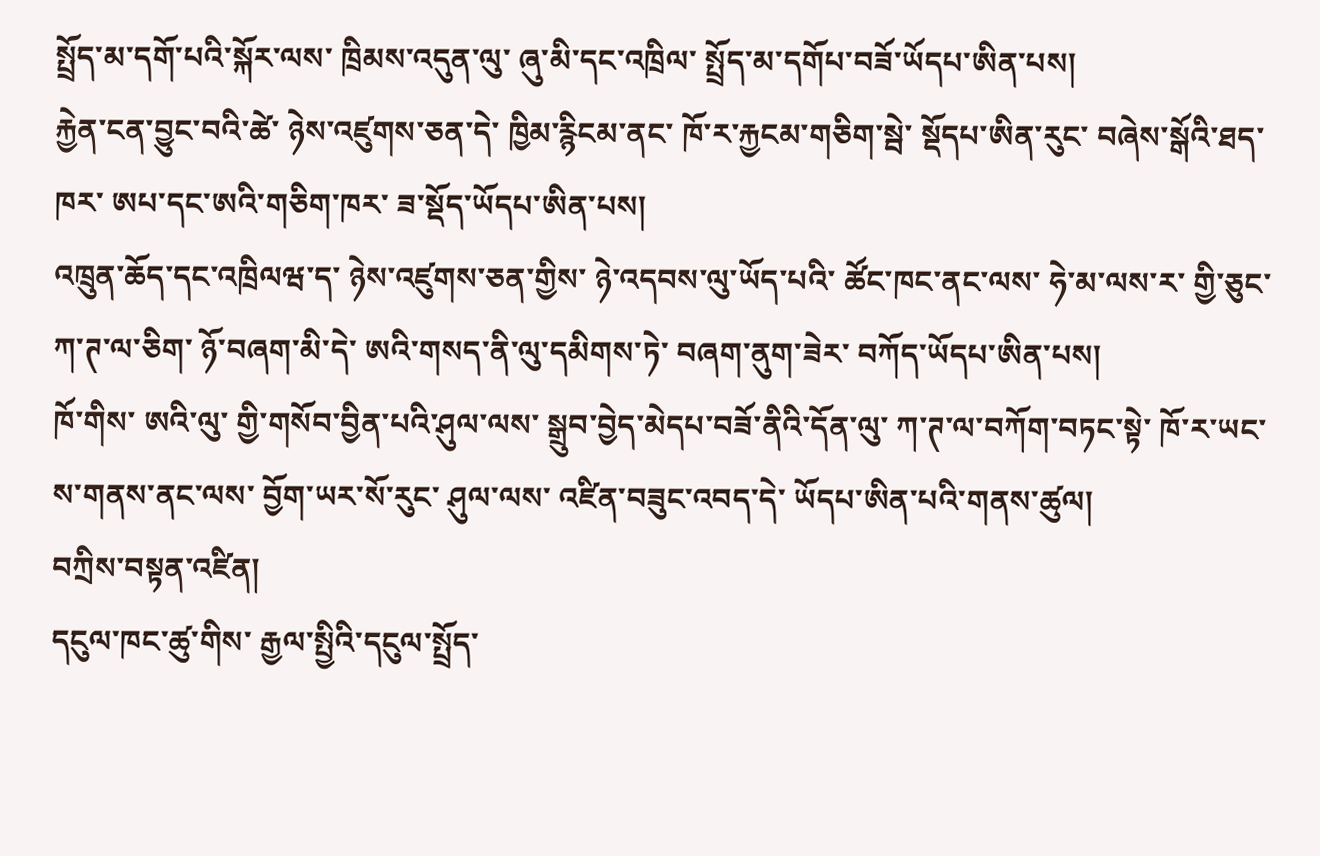སྤྲོད་མ་དགོ་པའི་སྐོར་ལས་ ཁྲིམས་འདུན་ལུ་ ཞུ་མི་དང་འཁྲིལ་ སྤྲོད་མ་དགོཔ་བཟོ་ཡོདཔ་ཨིན་པས།
རྐྱེན་ངན་བྱུང་བའི་ཚེ་ ཉེས་འཛུགས་ཅན་དེ་ ཁྱིམ་རྙིངམ་ནང་ ཁོ་ར་རྐྱངམ་གཅིག་སྦེ་ སྡོདཔ་ཨིན་རུང་ བཞེས་སྒོའི་ཐད་ཁར་ ཨཔ་དང་ཨའི་གཅིག་ཁར་ ཟ་སྡོད་ཡོདཔ་ཨིན་པས།
འཁྲུན་ཆོད་དང་འཁྲིལཝ་ད་ ཉེས་འཛུགས་ཅན་གྱིས་ ཉེ་འདབས་ལུ་ཡོད་པའི་ ཚོང་ཁང་ནང་ལས་ ཧེ་མ་ལས་ར་ གྱི་ཅུང་ཀ་ཊ་ལ་ཅིག་ ཉོ་བཞག་མི་དེ་ ཨའི་གསད་ནི་ལུ་དམིགས་ཏེ་ བཞག་ནུག་ཟེར་ བཀོད་ཡོདཔ་ཨིན་པས།
ཁོ་གིས་ ཨའི་ལུ་ གྱི་གསོབ་བྱིན་པའི་ཤུལ་ལས་ སྒྲུབ་བྱེད་མེདཔ་བཟོ་ནིའི་དོན་ལུ་ ཀ་ཊ་ལ་བཀོག་བཏང་སྟེ་ ཁོ་ར་ཡང་ ས་གནས་ནང་ལས་ བྱོག་ཡར་སོ་རུང་ ཤུལ་ལས་ འཛིན་བཟུང་འབད་དེ་ ཡོདཔ་ཨིན་པའི་གནས་ཚུལ།
བཀྲིས་བསྟན་འཛིན།
དངུལ་ཁང་ཚུ་གིས་ རྒྱལ་སྤྱིའི་དངུལ་སྤྲོད་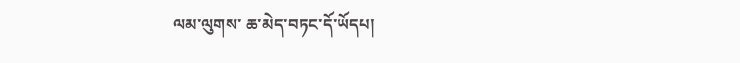ལམ་ལུགས་ ཆ་མེད་བཏང་དོ་ཡོདཔ།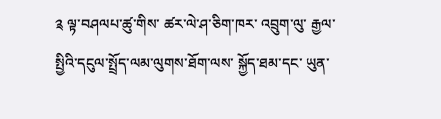༉ ལྟ་བཤལཔ་ཚུ་གིས་ ཚར་ལེ་ཤ་ཅིག་ཁར་ འབྲུག་ལུ་ རྒྱལ་སྤྱིའི་དངུལ་སྤྲོད་ལམ་ལུགས་ཐོག་ལས་ སྐྱོད་ཐམ་དང་ ཡུན་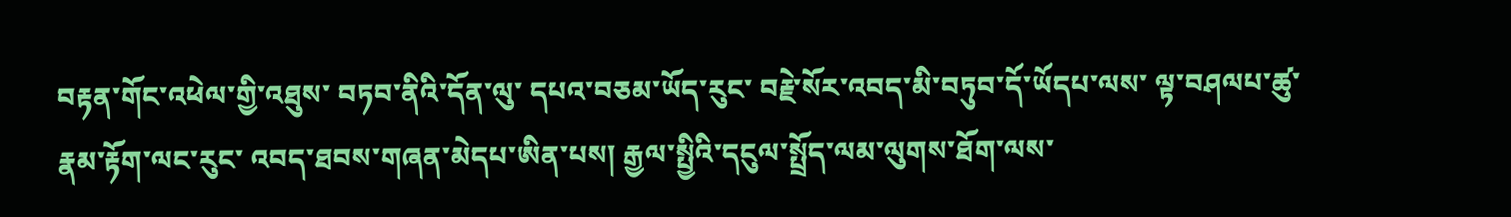བརྟན་གོང་འཕེལ་གྱི་འཐུས་ བཏབ་ནིའི་དོན་ལུ་ དཔའ་བཅམ་ཡོད་རུང་ བརྗེ་སོར་འབད་མི་བཏུབ་དོ་ཡོདཔ་ལས་ ལྟ་བཤལཔ་ཚུ་ རྣམ་རྟོག་ལང་རུང་ འབད་ཐབས་གཞན་མེདཔ་ཨིན་པས། རྒྱལ་སྤྱིའི་དངུལ་སྤྲོད་ལམ་ལུགས་ཐོག་ལས་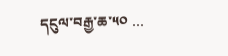དངུལ་བརྒྱ་ཆ་༥༠ …